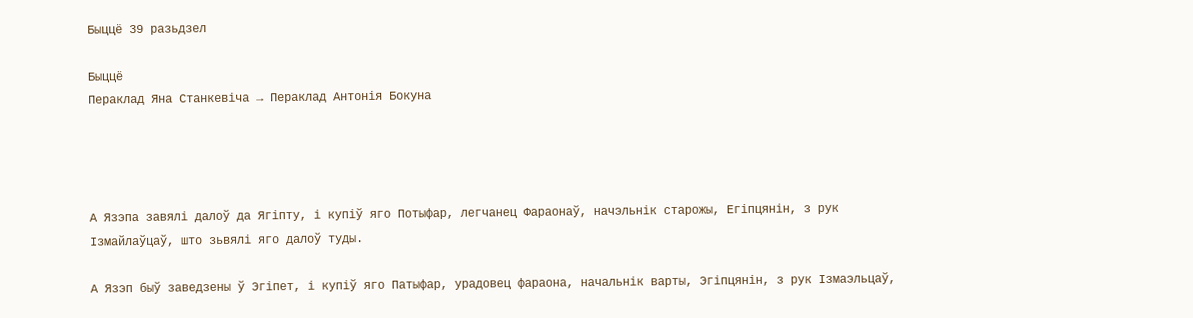Быццё 39 разьдзел

Быццё
Пераклад Яна Станкевіча → Пераклад Антонія Бокуна




А Язэпа завялі далоў да Ягіпту, і купіў яго Потыфар, легчанец Фараонаў, начэльнік старожы, Егіпцянін, з рук Ізмайлаўцаў, што зьвялі яго далоў туды.

А Язэп быў заведзены ў Эгіпет, і купіў яго Патыфар, урадовец фараона, начальнік варты, Эгіпцянін, з рук Ізмаэльцаў,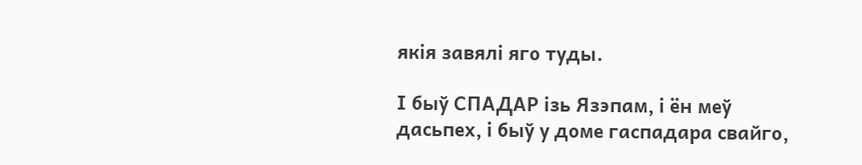якія завялі яго туды.

І быў СПАДАР ізь Язэпам, і ён меў дасьпех, і быў у доме гаспадара свайго,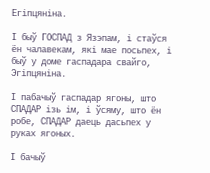Егіпцяніна.

І быў ГОСПАД з Язэпам, і стаўся ён чалавекам, які мае посьпех, і быў у доме гаспадара свайго, Эгіпцяніна.

І пабачыў гаспадар ягоны, што СПАДАР ізь ім, і ўсяму, што ён робе, СПАДАР даець дасьпех у руках ягоных.

І бачыў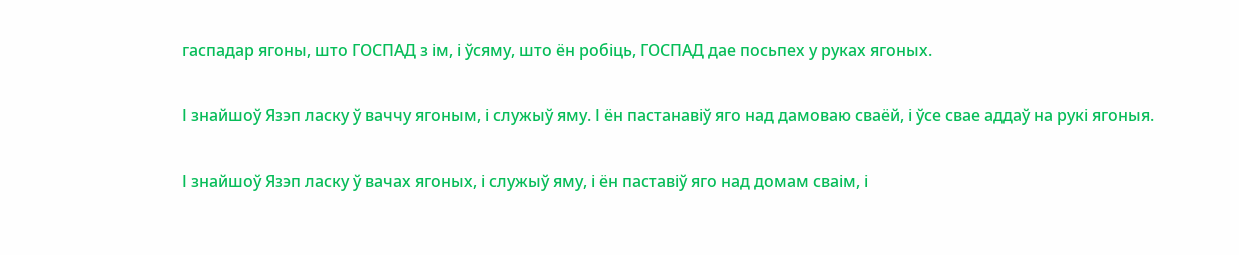гаспадар ягоны, што ГОСПАД з ім, і ўсяму, што ён робіць, ГОСПАД дае посьпех у руках ягоных.

І знайшоў Язэп ласку ў ваччу ягоным, і служыў яму. І ён пастанавіў яго над дамоваю сваёй, і ўсе свае аддаў на рукі ягоныя.

І знайшоў Язэп ласку ў вачах ягоных, і служыў яму, і ён паставіў яго над домам сваім, і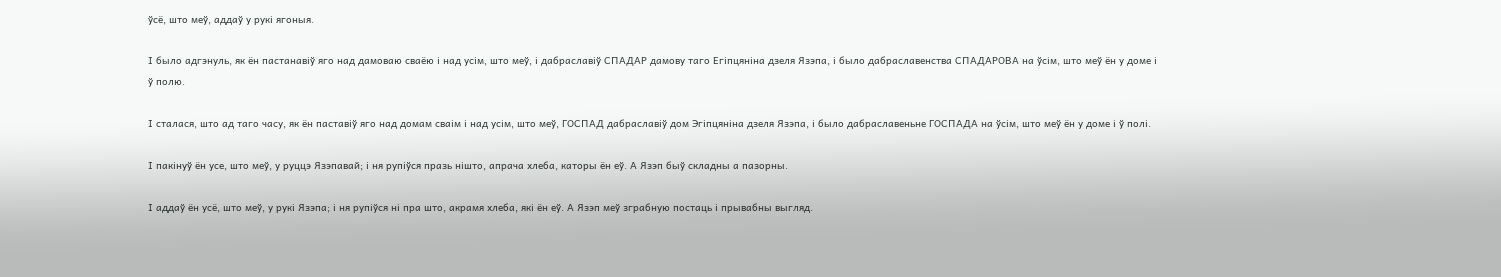ўсё, што меў, аддаў у рукі ягоныя.

І было адгэнуль, як ён пастанавіў яго над дамоваю сваёю і над усім, што меў, і дабраславіў СПАДАР дамову таго Егіпцяніна дзеля Язэпа, і было дабраславенства СПАДАРОВА на ўсім, што меў ён у доме і ў полю.

І сталася, што ад таго часу, як ён паставіў яго над домам сваім і над усім, што меў, ГОСПАД дабраславіў дом Эгіпцяніна дзеля Язэпа, і было дабраславеньне ГОСПАДА на ўсім, што меў ён у доме і ў полі.

І пакінуў ён усе, што меў, у руццэ Язэпавай; і ня рупіўся празь нішто, апрача хлеба, каторы ён еў. А Язэп быў складны а пазорны.

І аддаў ён усё, што меў, у рукі Язэпа; і ня рупіўся ні пра што, акрамя хлеба, які ён еў. А Язэп меў зграбную постаць і прывабны выгляд.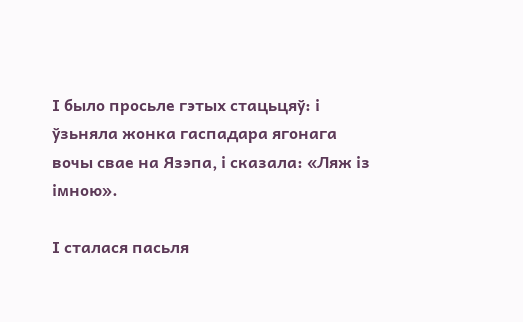І было просьле гэтых стацьцяў: і ўзьняла жонка гаспадара ягонага вочы свае на Язэпа, і сказала: «Ляж із імною».

І сталася пасьля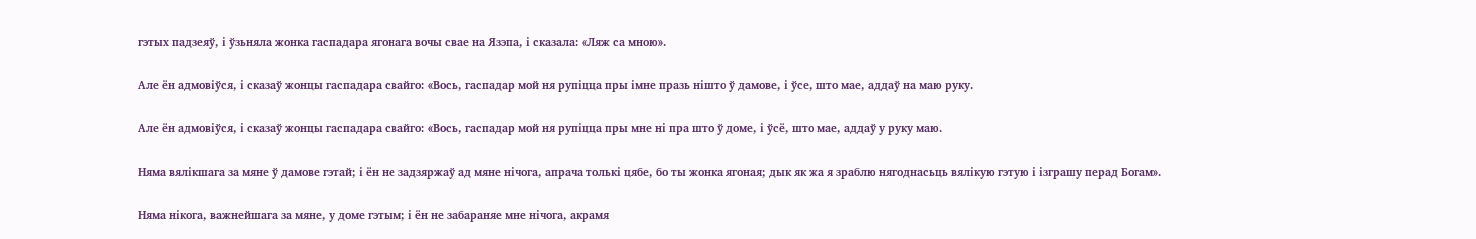гэтых падзеяў, і ўзьняла жонка гаспадара ягонага вочы свае на Язэпа, і сказала: «Ляж са мною».

Але ён адмовіўся, і сказаў жонцы гаспадара свайго: «Вось, гаспадар мой ня рупіцца пры імне празь нішто ў дамове, і ўсе, што мае, аддаў на маю руку.

Але ён адмовіўся, і сказаў жонцы гаспадара свайго: «Вось, гаспадар мой ня рупіцца пры мне ні пра што ў доме, і ўсё, што мае, аддаў у руку маю.

Няма вялікшага за мяне ў дамове гэтай; і ён не задзяржаў ад мяне нічога, апрача толькі цябе, бо ты жонка ягоная; дык як жа я зраблю нягоднасьць вялікую гэтую і ізграшу перад Богам».

Няма нікога, важнейшага за мяне, у доме гэтым; і ён не забараняе мне нічога, акрамя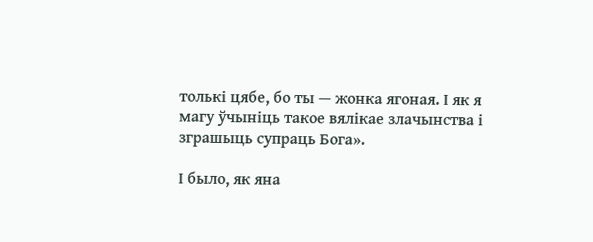толькі цябе, бо ты — жонка ягоная. І як я магу ўчыніць такое вялікае злачынства і зграшыць супраць Бога».

І было, як яна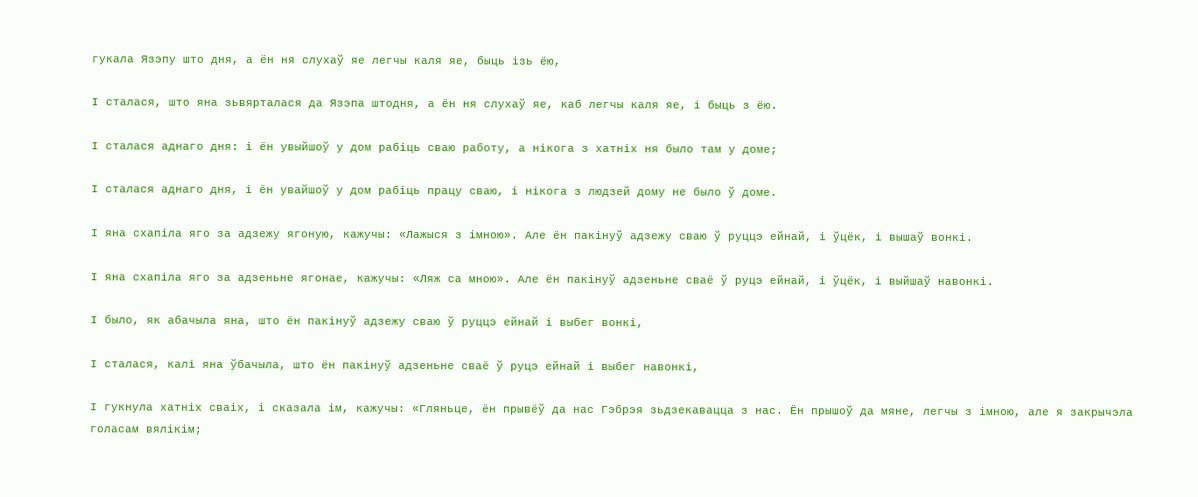гукала Язэпу што дня, а ён ня слухаў яе легчы каля яе, быць ізь ёю,

І сталася, што яна зьвярталася да Язэпа штодня, а ён ня слухаў яе, каб легчы каля яе, і быць з ёю.

І сталася аднаго дня: і ён увыйшоў у дом рабіць сваю работу, а нікога з хатніх ня было там у доме;

І сталася аднаго дня, і ён увайшоў у дом рабіць працу сваю, і нікога з людзей дому не было ў доме.

І яна схапіла яго за адзежу ягоную, кажучы: «Лажыся з імною». Але ён пакінуў адзежу сваю ў руццэ ейнай, і ўцёк, і вышаў вонкі.

І яна схапіла яго за адзеньне ягонае, кажучы: «Ляж са мною». Але ён пакінуў адзеньне сваё ў руцэ ейнай, і ўцёк, і выйшаў навонкі.

І было, як абачыла яна, што ён пакінуў адзежу сваю ў руццэ ейнай і выбег вонкі,

І сталася, калі яна ўбачыла, што ён пакінуў адзеньне сваё ў руцэ ейнай і выбег навонкі,

І гукнула хатніх сваіх, і сказала ім, кажучы: «Гляньце, ён прывёў да нас Гэбрэя зьдзекавацца з нас. Ён прышоў да мяне, легчы з імною, але я закрычэла голасам вялікім;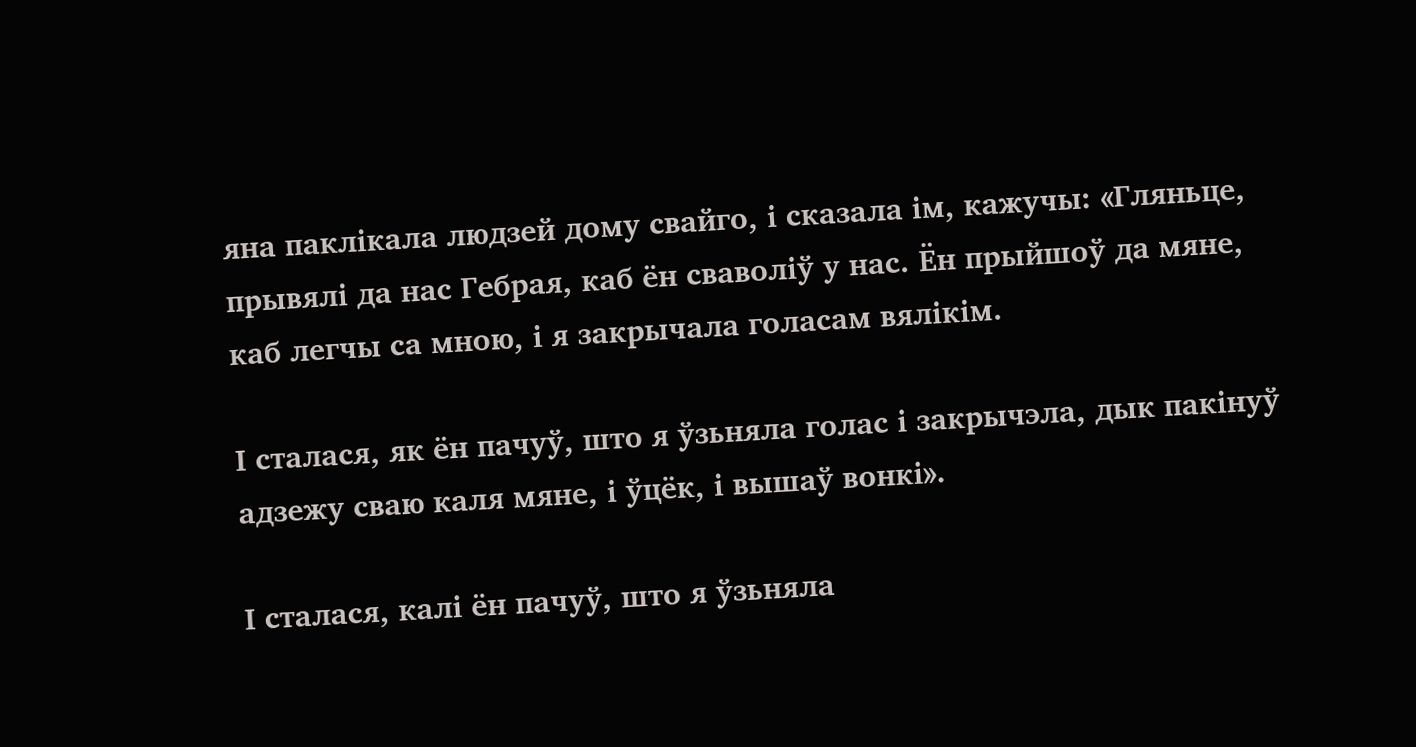яна паклікала людзей дому свайго, і сказала ім, кажучы: «Гляньце, прывялі да нас Гебрая, каб ён сваволіў у нас. Ён прыйшоў да мяне, каб легчы са мною, і я закрычала голасам вялікім.

І сталася, як ён пачуў, што я ўзьняла голас і закрычэла, дык пакінуў адзежу сваю каля мяне, і ўцёк, і вышаў вонкі».

І сталася, калі ён пачуў, што я ўзьняла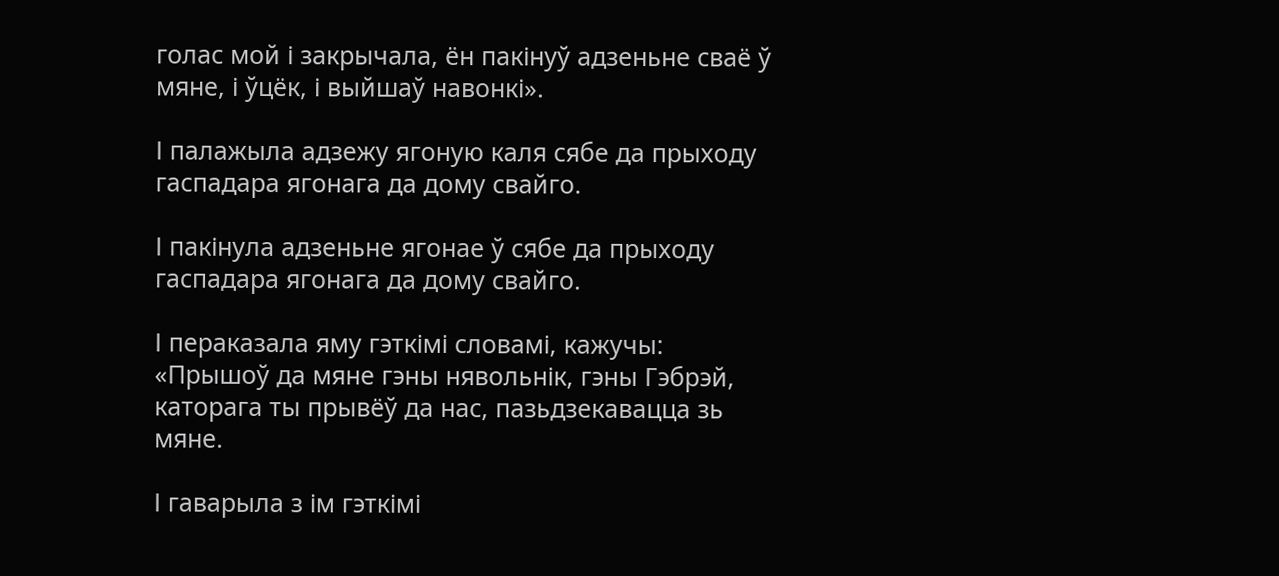голас мой і закрычала, ён пакінуў адзеньне сваё ў мяне, і ўцёк, і выйшаў навонкі».

І палажыла адзежу ягоную каля сябе да прыходу гаспадара ягонага да дому свайго.

І пакінула адзеньне ягонае ў сябе да прыходу гаспадара ягонага да дому свайго.

І пераказала яму гэткімі словамі, кажучы: «Прышоў да мяне гэны нявольнік, гэны Гэбрэй, каторага ты прывёў да нас, пазьдзекавацца зь мяне.

І гаварыла з ім гэткімі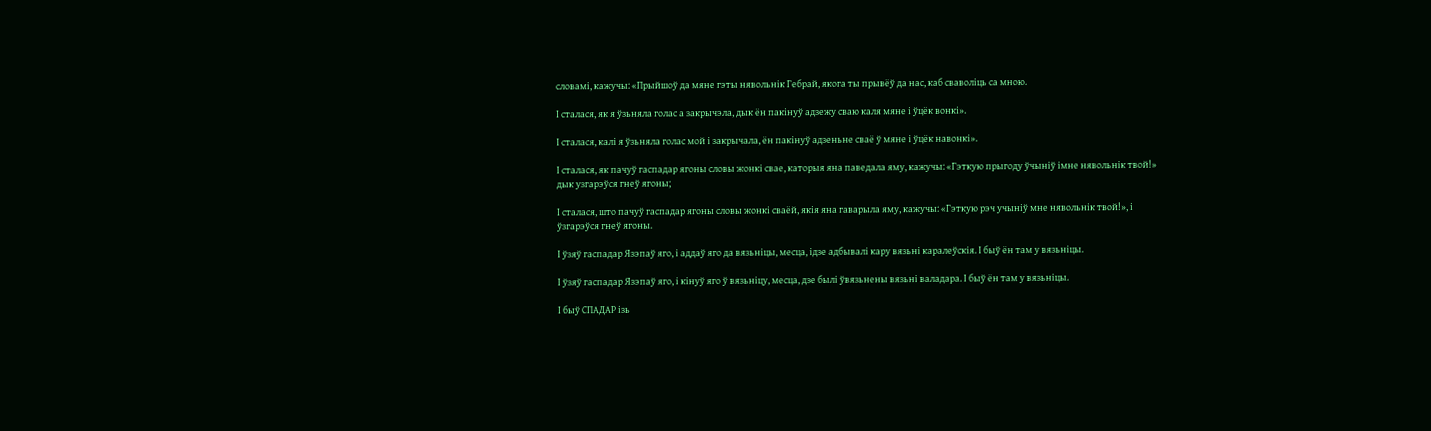словамі, кажучы: «Прыйшоў да мяне гэты нявольнік Гебрай, якога ты прывёў да нас, каб сваволіць са мною.

І сталася, як я ўзьняла голас а закрычэла, дык ён пакінуў адзежу сваю каля мяне і ўцёк вонкі».

І сталася, калі я ўзьняла голас мой і закрычала, ён пакінуў адзеньне сваё ў мяне і ўцёк навонкі».

І сталася, як пачуў гаспадар ягоны словы жонкі свае, каторыя яна паведала яму, кажучы: «Гэткую прыгоду ўчыніў імне нявольнік твой!» дык узгарэўся гнеў ягоны;

І сталася, што пачуў гаспадар ягоны словы жонкі сваёй, якія яна гаварыла яму, кажучы: «Гэткую рэч учыніў мне нявольнік твой!», і ўзгарэўся гнеў ягоны.

І ўзяў гаспадар Язэпаў яго, і аддаў яго да вязьніцы, месца, ідзе адбывалі кару вязьні каралеўскія. І быў ён там у вязьніцы.

І ўзяў гаспадар Язэпаў яго, і кінуў яго ў вязьніцу, месца, дзе былі ўвязьнены вязьні валадара. І быў ён там у вязьніцы.

І быў СПАДАР ізь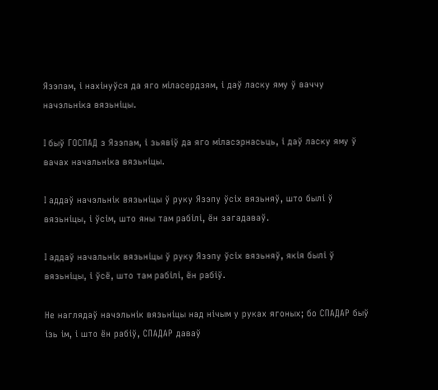Язэпам, і нахінуўся да яго міласердзям, і даў ласку яму ў ваччу начэльніка вязьніцы.

І быў ГОСПАД з Язэпам, і зьявіў да яго міласэрнасьць, і даў ласку яму ў вачах начальніка вязьніцы.

І аддаў начэльнік вязьніцы ў руку Язэпу ўсіх вязьняў, што былі ў вязьніцы, і ўсім, што яны там рабілі, ён загадаваў.

І аддаў начальнік вязьніцы ў руку Язэпу ўсіх вязьняў, якія былі ў вязьніцы, і ўсё, што там рабілі, ён рабіў.

Не наглядаў начэльнік вязьніцы над нічым у руках ягоных; бо СПАДАР быў ізь ім, і што ён рабіў, СПАДАР даваў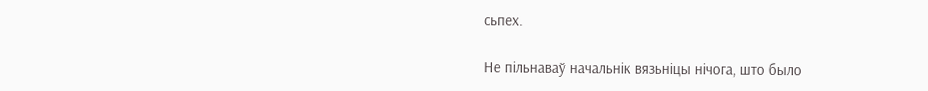сьпех.

Не пільнаваў начальнік вязьніцы нічога, што было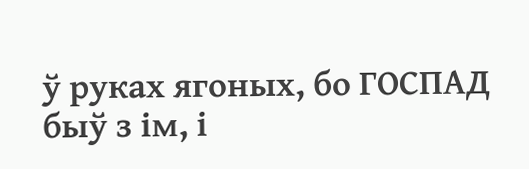ў руках ягоных, бо ГОСПАД быў з ім, і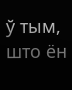ў тым, што ён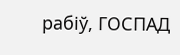рабіў, ГОСПАД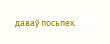даваў посьпех.